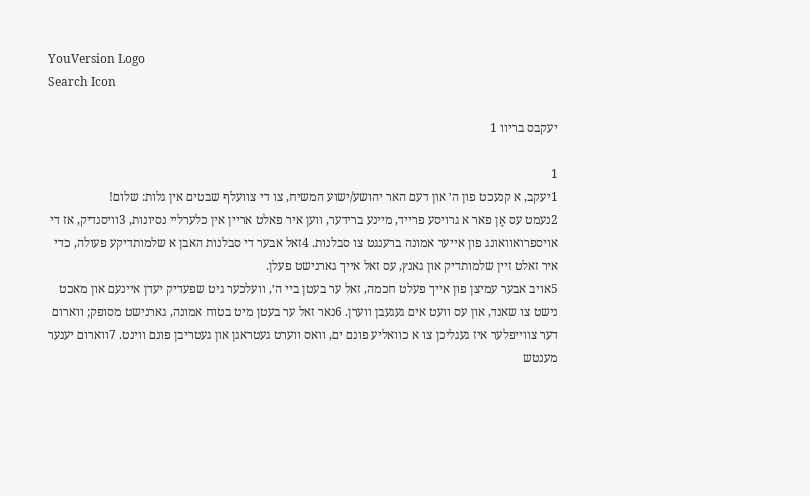YouVersion Logo
Search Icon

יעקבס בריוו 1

1
1יעקב, א קנעכט פון ה׳ און דעם האר יהושע/ישוע המשיח, צו די צוועלף שבטים אין גלות: שלום!
2נעמט עס אָן פאר א גרויסע פרייד, מיינע ברידער, ווען איר פאלט אריין אין כלערליי נסיונות, 3וויסנדיק, אז די אויספרואוואונג פון אייער אמונה ברענגט צו סבלנות. 4זאל אבער די סבלנות האבן א שלמותדיקע פעולה, כדי איר זאלט זיין שלמותדיק און גאנץ, עס זאל אייך גארנישט פעלן.
5אויב אבער עמיצן פון אייך פעלט חכמה, זאל ער בעטן ביי ה׳, וועלכער גיט שפעדיק יעדן איינעם און מאכט נישט צו שאנד, און עס וועט אים געגעבן ווערן. 6נאר זאל ער בעטן מיט בטוח אמונה, גארנישט מסופק; ווארום דער צווייפלער איז געגליכן צו א כוואליע פונם ים, וואס ווערט געטראגן און געטריבן פונם ווינט. 7ווארום יענער מענטש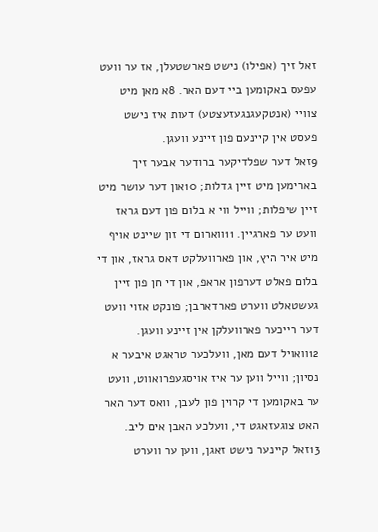זאל זיך (אפילו) נישט פארשטעלן, אז ער וועט עפעס באקומען ביי דעם האר. 8א מאן מיט צוויי (אנטקעגנגעזעצטע) דעות איז נישט פעסט אין קיינעם פון זיינע וועגן.
9זאל דער שפלדיקער ברודער אבער זיך בארימען מיט זיין גדלות; 10און דער עושר מיט זיין שיפלות; ווייל ווי א בלום פון דעם גראז וועט ער פארגיין. 11ווארום די זון שיינט אויף מיט איר היץ, און פארוועלקט דאס גראז, און די בלום פאלט דערפון אראפ, און די חן פון זיין געשטאלט ווערט פארדארבן; פונקט אזוי וועט דער רייכער פארוועלקן אין זיינע וועגן.
12וואויל דעם מאן, וועלכער טראגט איבער א נסיון; ווייל ווען ער איז אויסגעפרואווט, וועט ער באקומען די קרוין פון לעבן, וואס דער האר האט צוגעזאגט די, וועלכע האבן אים ליב. 13זאל קיינער נישט זאגן, ווען ער ווערט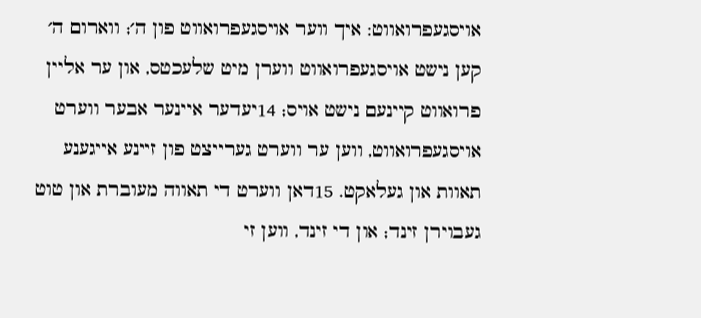אויסגעפרואווט: איך ווער אויסגעפרואווט פון ה׳; ווארום ה׳ קען נישט אויסגעפרואווט ווערן מיט שלעכטס, און ער אליין פרואווט קיינעם נישט אויס; 14יעדער איינער אבער ווערט אויסגעפרואווט, ווען ער ווערט גערייצט פון זיינע אייגענע תאוות און געלאקט. 15דאן ווערט די תאווה מעוברת און טוט געבוירן זינד; און די זינד, ווען זי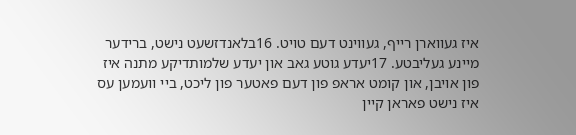איז געווארן רייף, געווינט דעם טויט. 16בלאנדזשעט נישט, ברידער מיינע געליבטע. 17יעדע גוטע גאב און יעדע שלמותדיקע מתנה איז פון אויבן, און קומט אראפ פון דעם פאטער פון ליכט, ביי וועמען עס איז נישט פאראן קיין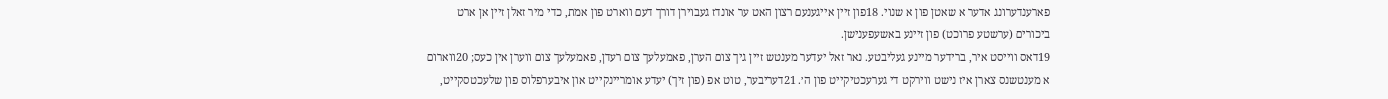פארענדערונג אדער א שאטן פון א שנוי. 18פון זיין אייגענעם רצון האט ער אונדז געבוירן דורך דעם ווארט פון אמת, כדי מיר זאלן זיין אן ארט ביכורים (ערשטע פרוכט) פון זיינע באשעפענישן.
19דאס ווייסט איר, ברידער מיינע געליבטע. נאר זאל יעדער מענטש זיין גיך צום הערן, פאמעלעך צום רעדן, פאמעלעך צום ווערן אין כעס; 20ווארום א מענטשנס צארן איז נישט ווירקט די גערעכטיקייט פון ה׳. 21דעריבער, טוט אפ (פון זיך) יעדע אומריינקייט און איבערפלוס פון שלעכטסקייט,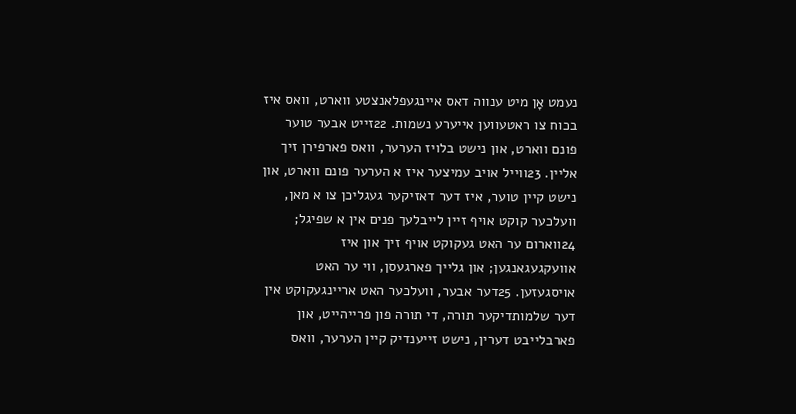נעמט אָן מיט ענווה דאס איינגעפלאנצטע ווארט, וואס איז בכוח צו ראטעווען אייערע נשמות. 22זייט אבער טוער פונם ווארט, און נישט בלויז הערער, וואס פארפירן זיך אליין. 23ווייל אויב עמיצער איז א הערער פונם ווארט, און נישט קיין טוער, איז דער דאזיקער געגליכן צו א מאן, וועלכער קוקט אויף זיין לייבלעך פנים אין א שפיגל; 24ווארום ער האט געקוקט אויף זיך און איז אוועקגעגאנגען; און גלייך פארגעסן, ווי ער האט אויסגעזען. 25דער אבער, וועלכער האט אריינגעקוקט אין דער שלמותדיקער תורה, די תורה פון פרייהייט, און פארבלייבט דערין, נישט זייענדיק קיין הערער, וואס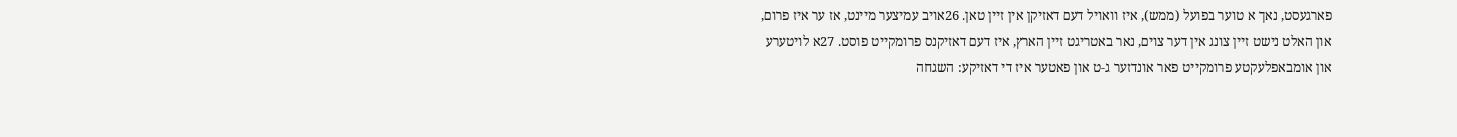פארגעסט, נאך א טוער בפועל (ממש), איז וואויל דעם דאזיקן אין זיין טאן. 26אויב עמיצער מיינט, אז ער איז פרום, און האלט נישט זיין צונג אין דער צוים, נאר באטריגט זיין הארץ, איז דעם דאזיקנס פרומקייט פוסט. 27א לויטערע און אומבאפלעקטע פרומקייט פאר אונדזער ג‑ט און פאטער איז די דאזיקע: השגחה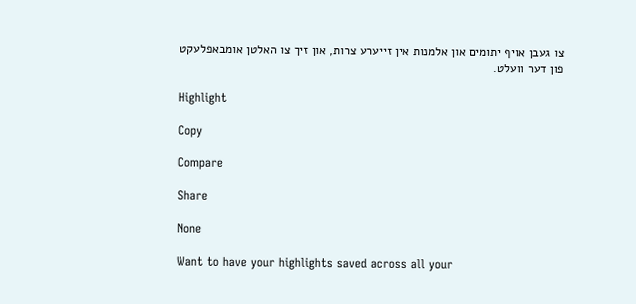צו געבן אויף יתומים און אלמנות אין זייערע צרות, און זיך צו האלטן אומבאפלעקט פון דער וועלט.

Highlight

Copy

Compare

Share

None

Want to have your highlights saved across all your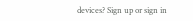devices? Sign up or sign in